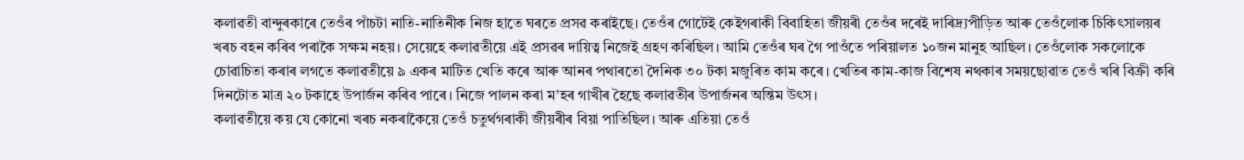কলাৱতী বান্দুৰকাৰে তেওঁৰ পাঁচটা নাতি-নাতিনীক নিজ হাতে ঘৰতে প্ৰসৱ কৰাইছে। তেওঁৰ গোটেই কেইগৰাকী বিবাহিতা জীয়ৰী তেওঁৰ দৰেই দাৰিদ্ৰ্যপীড়িত আৰু তেওঁলোক চিকিৎসালয়ৰ খৰচ বহন কৰিব পৰাকৈ সক্ষম নহয়। সেয়েহে কলাৱতীয়ে এই প্ৰসৱৰ দায়িত্ব নিজেই গ্ৰহণ কৰিছিল। আমি তেওঁৰ ঘৰ গৈ পাওঁতে পৰিয়ালত ১০জন মানুহ আছিল। তেওঁলোক সকলোকে চোৱাচিতা কৰাৰ লগতে কলাৱতীয়ে ৯ একৰ মাটিত খেতি কৰে আৰু আনৰ পথাৰতো দৈনিক ৩০ টকা মজুৰিত কাম কৰে। খেতিৰ কাম-কাজ বিশেষ নথকাৰ সময়ছোৱাত তেওঁ খৰি বিক্ৰী কৰি দিনটোত মাত্ৰ ২০ টকাহে উপাৰ্জন কৰিব পাৰে। নিজে পালন কৰা ম’হৰ গাখীৰ হৈছে কলাৱতীৰ উপাৰ্জনৰ অন্তিম উৎস।
কলাৱতীয়ে কয় যে কোনো খৰচ নকৰাকৈয়ে তেওঁ চতুৰ্থগৰাকী জীয়ৰীৰ বিয়া পাতিছিল। আৰু এতিয়া তেওঁ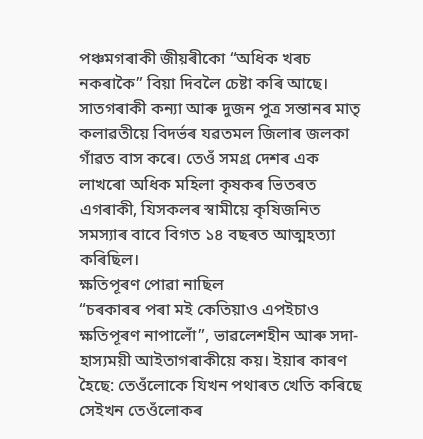পঞ্চমগৰাকী জীয়ৰীকো “অধিক খৰচ নকৰাকৈ” বিয়া দিবলৈ চেষ্টা কৰি আছে। সাতগৰাকী কন্যা আৰু দুজন পুত্ৰ সন্তানৰ মাতৃ কলাৱতীয়ে বিদৰ্ভৰ যৱতমল জিলাৰ জলকা গাঁৱত বাস কৰে। তেওঁ সমগ্ৰ দেশৰ এক লাখৰো অধিক মহিলা কৃষকৰ ভিতৰত এগৰাকী, যিসকলৰ স্বামীয়ে কৃষিজনিত সমস্যাৰ বাবে বিগত ১৪ বছৰত আত্মহত্যা কৰিছিল।
ক্ষতিপূৰণ পোৱা নাছিল
“চৰকাৰৰ পৰা মই কেতিয়াও এপইচাও ক্ষতিপূৰণ নাপালোঁ”, ভাৱলেশহীন আৰু সদা-হাস্যময়ী আইতাগৰাকীয়ে কয়। ইয়াৰ কাৰণ হৈছে: তেওঁলোকে যিখন পথাৰত খেতি কৰিছে সেইখন তেওঁলোকৰ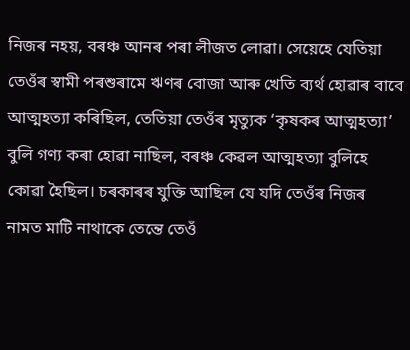নিজৰ নহয়, বৰঞ্চ আনৰ পৰা লীজত লোৱা। সেয়েহে যেতিয়া তেওঁৰ স্বামী পৰশুৰামে ঋণৰ বোজা আৰু খেতি ব্যৰ্থ হোৱাৰ বাবে আত্মহত্যা কৰিছিল, তেতিয়া তেওঁৰ মৃত্যুক ‘কৃষকৰ আত্মহত্যা’ বুলি গণ্য কৰা হোৱা নাছিল, বৰঞ্চ কেৱল আত্মহত্যা বুলিহে কোৱা হৈছিল। চৰকাৰৰ যুক্তি আছিল যে যদি তেওঁৰ নিজৰ নামত মাটি নাথাকে তেন্তে তেওঁ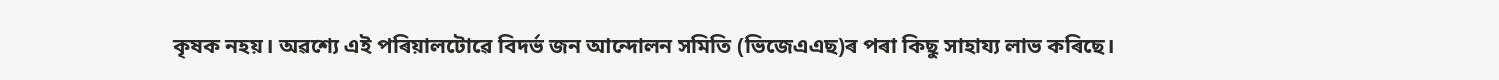কৃষক নহয়। অৱশ্যে এই পৰিয়ালটোৱে বিদৰ্ভ জন আন্দোলন সমিতি (ভিজেএএছ)ৰ পৰা কিছু সাহায্য লাভ কৰিছে।